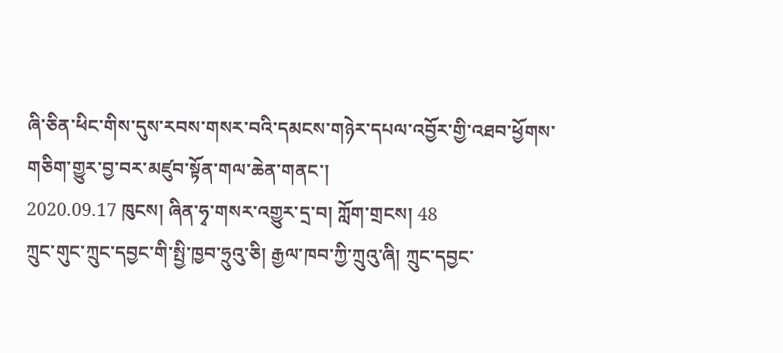ཞི་ཅིན་ཕིང་གིས་དུས་རབས་གསར་བའི་དམངས་གཉེར་དཔལ་འབྱོར་གྱི་འཐབ་ཕྱོགས་གཅིག་གྱུར་བྱ་བར་མཛུབ་སྟོན་གལ་ཆེན་གནང་།
2020.09.17 ཁུངས། ཞིན་ཧྭ་གསར་འགྱུར་དྲ་བ། ཀློག་གྲངས། 48
ཀྲུང་གུང་ཀྲུང་དབྱང་གི་སྤྱི་ཁྱབ་ཧྲུའུ་ཅི། རྒྱལ་ཁབ་ཀྱི་ཀྲུའུ་ཞི། ཀྲུང་དབྱང་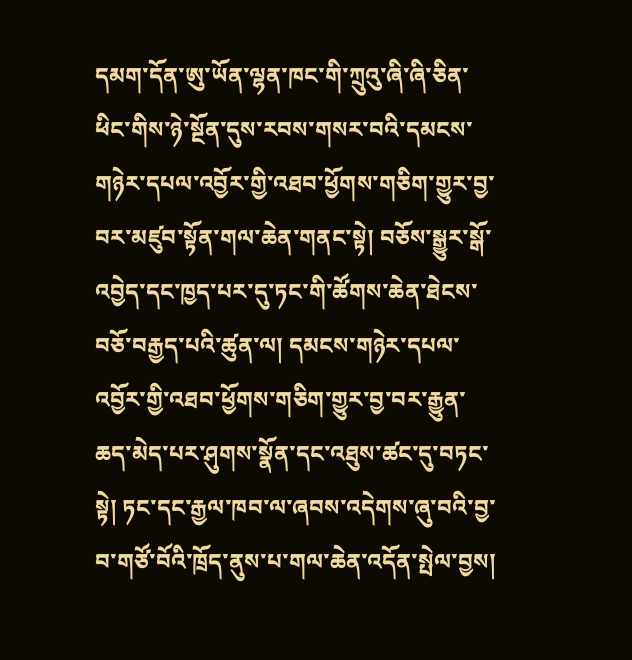དམག་དོན་ཨུ་ཡོན་ལྷན་ཁང་གི་ཀྲུའུ་ཞི་ཞི་ཅིན་ཕིང་གིས་ཉེ་སྔོན་དུས་རབས་གསར་བའི་དམངས་གཉེར་དཔལ་འབྱོར་གྱི་འཐབ་ཕྱོགས་གཅིག་གྱུར་བྱ་བར་མཛུབ་སྟོན་གལ་ཆེན་གནང་སྟེ། བཅོས་སྒྱུར་སྒོ་འབྱེད་དང་ཁྱད་པར་དུ་ཏང་གི་ཚོགས་ཆེན་ཐེངས་བཅོ་བརྒྱད་པའི་ཚུན་ལ། དམངས་གཉེར་དཔལ་འབྱོར་གྱི་འཐབ་ཕྱོགས་གཅིག་གྱུར་བྱ་བར་རྒྱུན་ཆད་མེད་པར་ཤུགས་སྣོན་དང་འཐུས་ཚང་དུ་བཏང་སྟེ། ཏང་དང་རྒྱལ་ཁབ་ལ་ཞབས་འདེགས་ཞུ་བའི་བྱ་བ་གཙོ་བོའི་ཁྲོད་ནུས་པ་གལ་ཆེན་འདོན་སྤེལ་བྱས།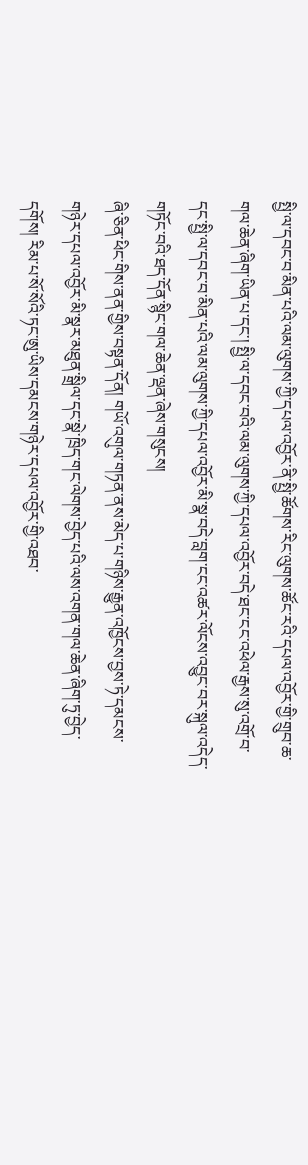སྤྱི་ལ་དབང་བ་མིན་པའི་ལམ་ལུགས་ཀྱི་དཔལ་འབྱོར་ནི་སྤྱི་ཚོགས་རིང་ལུགས་ཚོང་རའི་དཔལ་འབྱོར་གྱི་གྲུབ་ཆ་གལ་ཆེན་ཞིག་ཡིན་པ་དང་། སྤྱི་ལ་དབང་བའི་ལམ་ལུགས་ཀྱི་དཔལ་འབྱོར་བདེ་ཐང་ངང་འཕེལ་རྒྱས་སུ་འགྲོ་བ་དང་སྤྱི་ལ་དབང་བ་མིན་པའི་ལམ་ལུགས་ཀྱི་དཔལ་འབྱོར་མི་སྣ་བདེ་བླག་ངང་འཚར་ལོངས་འབྱུང་བར་སྐུལ་འདེད་གཏོང་བའི་ཐད་དོན་སྙིང་གལ་ཆེན་ལྡན་ཞེས་གསུངས།
ཞི་ཅིན་ཕིང་གིས་ནན་གྱིས་བསྟན་དོན། གཡོ་འགུལ་གཏན་ནས་མེད་པ་གཉིས་རྒྱུན་འཁྱོངས་བྱས་ཏེ་དམངས་གཉེར་དཔལ་འབྱོར་མི་སྣར་མཐུན་སྒྲིལ་དང་སྣེ་ཁྲིད་གང་ལེགས་བྱེད་པའི་ལས་འགན་གལ་ཆེན་ཞིག་ཏུ་བྱེད་དགོས། རིམ་པ་སོ་སོའི་ཏང་ཨུ་ཡིས་དམངས་གཉེར་དཔལ་འབྱོར་གྱི་འཐབ་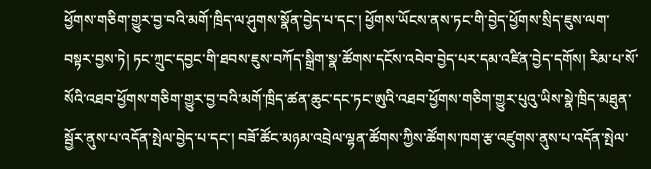ཕྱོགས་གཅིག་གྱུར་བྱ་བའི་མགོ་ཁྲིད་ལ་ཤུགས་སྣོན་བྱེད་པ་དང་། ཕྱོགས་ཡོངས་ནས་ཏང་གི་བྱེད་ཕྱོགས་སྲིད་ཇུས་ལག་བསྟར་བྱས་ཏེ། ཏང་ཀྲུང་དབྱང་གི་ཐབས་ཇུས་བཀོད་སྒྲིག་སྣ་ཚོགས་དངོས་འབེབ་བྱེད་པར་དམ་འཛིན་བྱེད་དགོས། རིམ་པ་སོ་སོའི་འཐབ་ཕྱོགས་གཅིག་གྱུར་བྱ་བའི་མགོ་ཁྲིད་ཚན་ཆུང་དང་ཏང་ཨུའི་འཐབ་ཕྱོགས་གཅིག་གྱུར་པུའུ་ཡིས་སྣེ་ཁྲིད་མཐུན་སྦྱོར་ནུས་པ་འདོན་སྤེལ་བྱེད་པ་དང་། བཟོ་ཚོང་མཉམ་འབྲེལ་ལྷན་ཚོགས་ཀྱིས་ཚོགས་ཁག་རྩ་འཛུགས་ནུས་པ་འདོན་སྤེལ་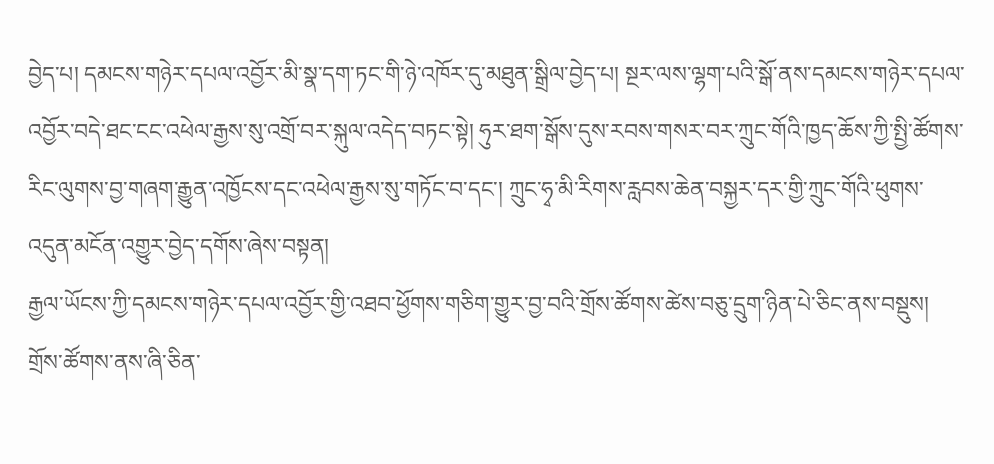བྱེད་པ། དམངས་གཉེར་དཔལ་འབྱོར་མི་སྣ་དག་ཏང་གི་ཉེ་འཁོར་དུ་མཐུན་སྒྲིལ་བྱེད་པ། སྔར་ལས་ལྷག་པའི་སྒོ་ནས་དམངས་གཉེར་དཔལ་འབྱོར་བདེ་ཐང་ངང་འཕེལ་རྒྱས་སུ་འགྲོ་བར་སྐུལ་འདེད་བཏང་སྟེ། ཧུར་ཐག་སྒོས་དུས་རབས་གསར་བར་ཀྲུང་གོའི་ཁྱད་ཆོས་ཀྱི་སྤྱི་ཚོགས་རིང་ལུགས་བྱ་གཞག་རྒྱུན་འཁྱོངས་དང་འཕེལ་རྒྱས་སུ་གཏོང་བ་དང་། ཀྲུང་ཧྭ་མི་རིགས་རླབས་ཆེན་བསྐྱར་དར་གྱི་ཀྲུང་གོའི་ཕུགས་འདུན་མངོན་འགྱུར་བྱེད་དགོས་ཞེས་བསྟན།
རྒྱལ་ཡོངས་ཀྱི་དམངས་གཉེར་དཔལ་འབྱོར་གྱི་འཐབ་ཕྱོགས་གཅིག་གྱུར་བྱ་བའི་གྲོས་ཚོགས་ཚེས་བཅུ་དྲུག་ཉིན་པེ་ཅིང་ནས་བསྡུས། གྲོས་ཚོགས་ནས་ཞི་ཅིན་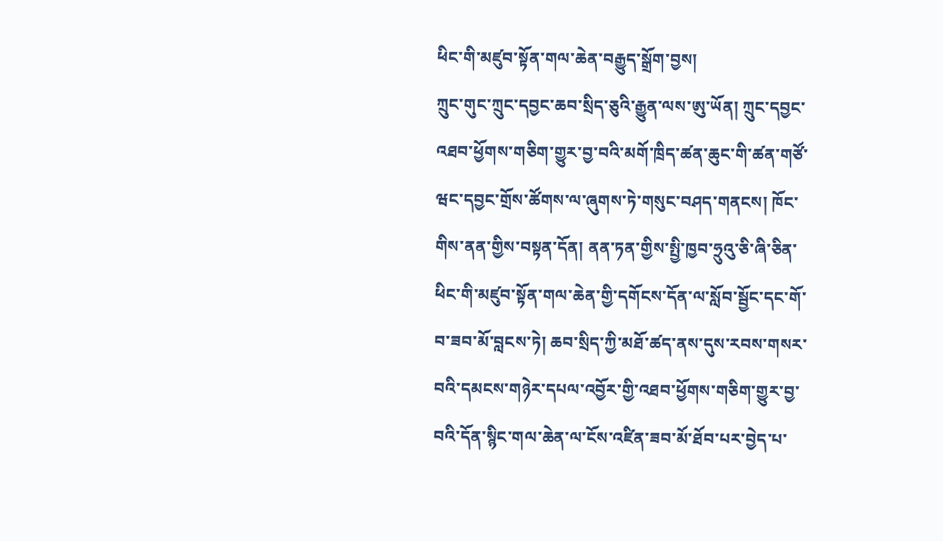ཕིང་གི་མཛུབ་སྟོན་གལ་ཆེན་བརྒྱུད་སྒྲོག་བྱས།
ཀྲུང་གུང་ཀྲུང་དབྱང་ཆབ་སྲིད་ཅུའི་རྒྱུན་ལས་ཨུ་ཡོན། ཀྲུང་དབྱང་འཐབ་ཕྱོགས་གཅིག་གྱུར་བྱ་བའི་མགོ་ཁྲིད་ཚན་ཆུང་གི་ཚན་གཙོ་ཝང་དབྱང་གྲོས་ཚོགས་ལ་ཞུགས་ཏེ་གསུང་བཤད་གནངས། ཁོང་གིས་ནན་གྱིས་བསྟན་དོན། ནན་ཏན་གྱིས་སྤྱི་ཁྱབ་ཧྲུའུ་ཅི་ཞི་ཅིན་ཕིང་གི་མཛུབ་སྟོན་གལ་ཆེན་གྱི་དགོངས་དོན་ལ་སློབ་སྦྱོང་དང་གོ་བ་ཟབ་མོ་བླངས་ཏེ། ཆབ་སྲིད་ཀྱི་མཐོ་ཚད་ནས་དུས་རབས་གསར་བའི་དམངས་གཉེར་དཔལ་འབྱོར་གྱི་འཐབ་ཕྱོགས་གཅིག་གྱུར་བྱ་བའི་དོན་སྙིང་གལ་ཆེན་ལ་ངོས་འཛིན་ཟབ་མོ་ཐོབ་པར་བྱེད་པ་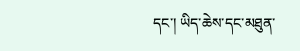དང་། ཡིད་ཆེས་དང་མཐུན་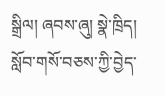སྒྲིལ། ཞབས་ཞུ། སྣེ་ཁྲིད། སློབ་གསོ་བཅས་ཀྱི་བྱེད་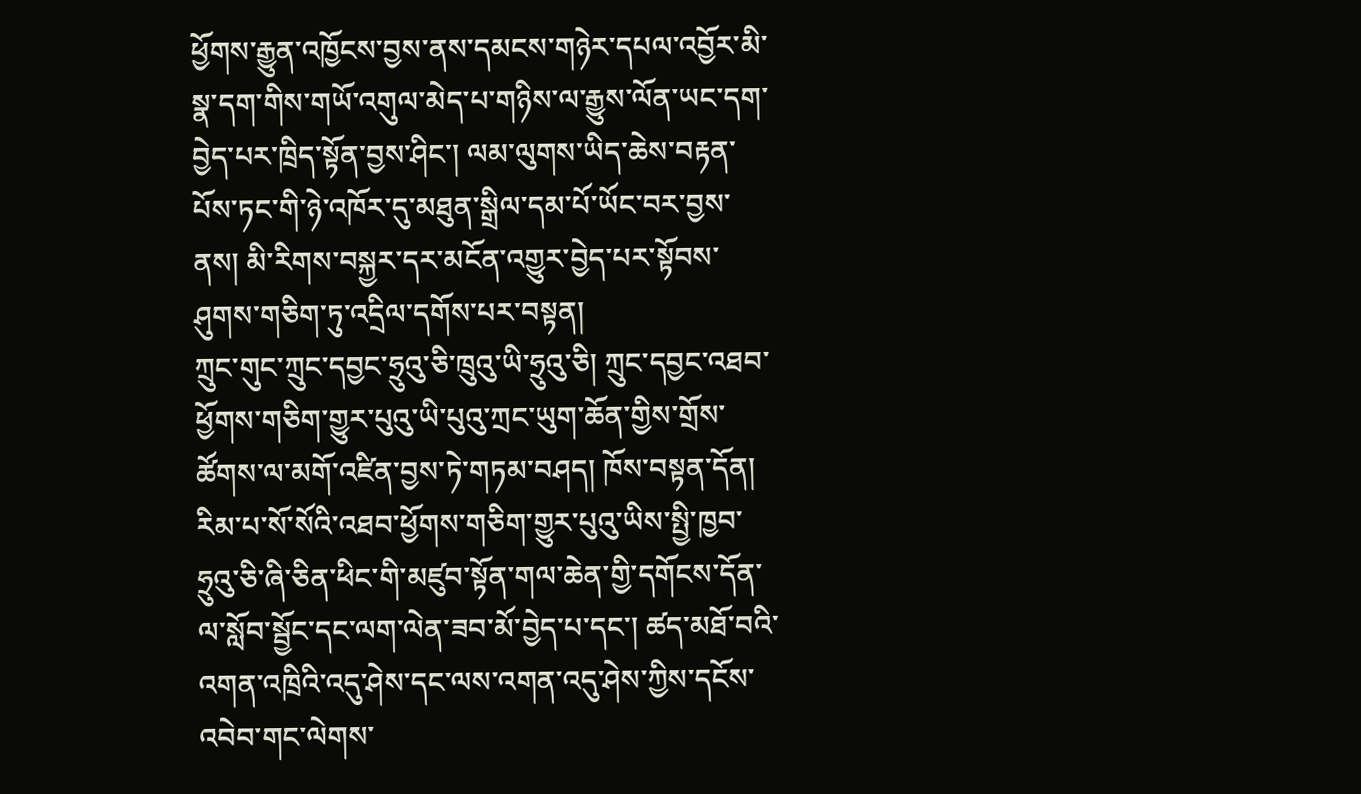ཕྱོགས་རྒྱུན་འཁྱོངས་བྱས་ནས་དམངས་གཉེར་དཔལ་འབྱོར་མི་སྣ་དག་གིས་གཡོ་འགུལ་མེད་པ་གཉིས་ལ་རྒྱུས་ལོན་ཡང་དག་བྱེད་པར་ཁྲིད་སྟོན་བྱས་ཤིང་། ལམ་ལུགས་ཡིད་ཆེས་བརྟན་པོས་ཏང་གི་ཉེ་འཁོར་དུ་མཐུན་སྒྲིལ་དམ་པོ་ཡོང་བར་བྱས་ནས། མི་རིགས་བསྐྱར་དར་མངོན་འགྱུར་བྱེད་པར་སྟོབས་ཤུགས་གཅིག་ཏུ་འདྲིལ་དགོས་པར་བསྟན།
ཀྲུང་གུང་ཀྲུང་དབྱང་ཧྲུའུ་ཅི་ཁྲུའུ་ཡི་ཧྲུའུ་ཅི། ཀྲུང་དབྱང་འཐབ་ཕྱོགས་གཅིག་གྱུར་པུའུ་ཡི་པུའུ་ཀྲང་ཡུག་ཆོན་གྱིས་གྲོས་ཚོགས་ལ་མགོ་འཛིན་བྱས་ཏེ་གཏམ་བཤད། ཁོས་བསྟན་དོན། རིམ་པ་སོ་སོའི་འཐབ་ཕྱོགས་གཅིག་གྱུར་པུའུ་ཡིས་སྤྱི་ཁྱབ་ཧྲུའུ་ཅི་ཞི་ཅིན་ཕིང་གི་མཛུབ་སྟོན་གལ་ཆེན་གྱི་དགོངས་དོན་ལ་སློབ་སྦྱོང་དང་ལག་ལེན་ཟབ་མོ་བྱེད་པ་དང་། ཚད་མཐོ་བའི་འགན་འཁྲིའི་འདུ་ཤེས་དང་ལས་འགན་འདུ་ཤེས་ཀྱིས་དངོས་འབེབ་གང་ལེགས་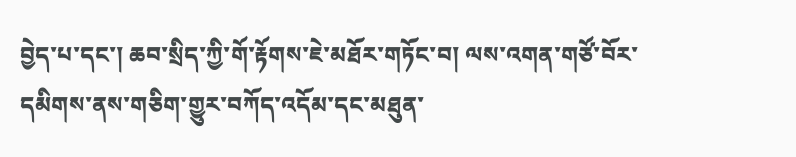བྱེད་པ་དང་། ཆབ་སྲིད་ཀྱི་གོ་རྟོགས་ཇེ་མཐོར་གཏོང་བ། ལས་འགན་གཙོ་བོར་དམིགས་ནས་གཅིག་གྱུར་བཀོད་འདོམ་དང་མཐུན་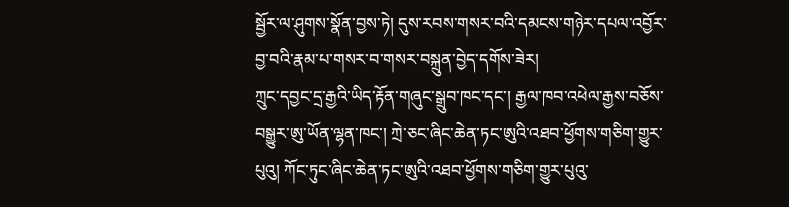སྦྱོར་ལ་ཤུགས་སྣོན་བྱས་ཏེ། དུས་རབས་གསར་བའི་དམངས་གཉེར་དཔལ་འབྱོར་བྱ་བའི་རྣམ་པ་གསར་བ་གསར་བསྐྲུན་བྱེད་དགོས་ཟེར།
ཀྲུང་དབྱང་དྲ་རྒྱའི་ཡིད་རྟོན་གཞུང་སྒྲུབ་ཁང་དང་། རྒྱལ་ཁབ་འཕེལ་རྒྱས་བཅོས་བསྒྱུར་ཨུ་ཡོན་ལྷན་ཁང་། ཀྲེ་ཅང་ཞིང་ཆེན་ཏང་ཨུའི་འཐབ་ཕྱོགས་གཅིག་གྱུར་པུའུ། ཀོང་ཏུང་ཞིང་ཆེན་ཏང་ཨུའི་འཐབ་ཕྱོགས་གཅིག་གྱུར་པུའུ་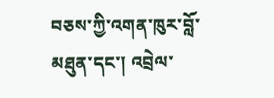བཅས་ཀྱི་འགན་ཁུར་བློ་མཐུན་དང་། འབྲེལ་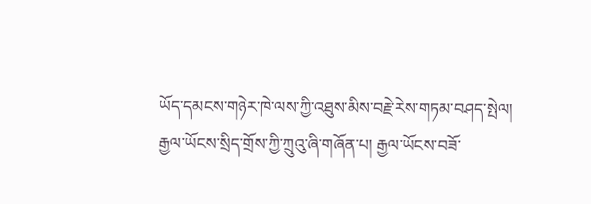ཡོད་དམངས་གཉེར་ཁེ་ལས་ཀྱི་འཐུས་མིས་བརྗེ་རེས་གཏམ་བཤད་སྤེལ།
རྒྱལ་ཡོངས་སྲིད་གྲོས་ཀྱི་ཀྲུའུ་ཞི་གཞོན་པ། རྒྱལ་ཡོངས་བཟོ་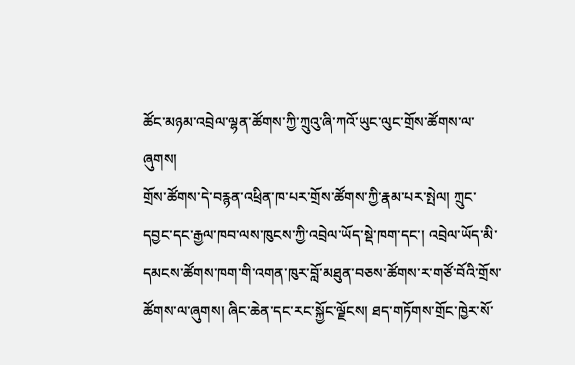ཚོང་མཉམ་འབྲེལ་ལྷན་ཚོགས་ཀྱི་ཀྲུའུ་ཞི་ཀའོ་ཡུང་ལུང་གྲོས་ཚོགས་ལ་ཞུགས།
གྲོས་ཚོགས་དེ་བརྙན་འཕྲིན་ཁ་པར་གྲོས་ཚོགས་ཀྱི་རྣམ་པར་སྤེལ། ཀྲུང་དབྱང་དང་རྒྱལ་ཁབ་ལས་ཁུངས་ཀྱི་འབྲེལ་ཡོད་སྡེ་ཁག་དང་། འབྲེལ་ཡོད་མི་དམངས་ཚོགས་ཁག་གི་འགན་ཁུར་བློ་མཐུན་བཅས་ཚོགས་ར་གཙོ་བོའི་གྲོས་ཚོགས་ལ་ཞུགས། ཞིང་ཆེན་དང་རང་སྐྱོང་ལྗོངས། ཐད་གཏོགས་གྲོང་ཁྱེར་སོ་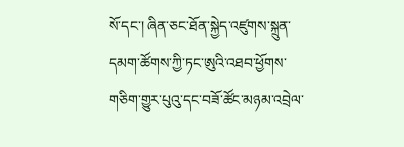སོ་དང་། ཞིན་ཅང་ཐོན་སྐྱེད་འཛུགས་སྐྲུན་དམག་ཚོགས་ཀྱི་ཏང་ཨུའི་འཐབ་ཕྱོགས་གཅིག་གྱུར་པུའུ་དང་བཟོ་ཚོང་མཉམ་འབྲེལ་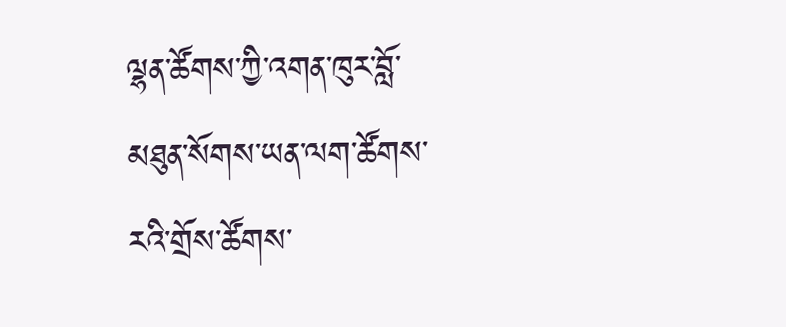ལྷན་ཚོགས་ཀྱི་འགན་ཁུར་བློ་མཐུན་སོགས་ཡན་ལག་ཚོགས་རའི་གྲོས་ཚོགས་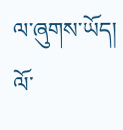ལ་ཞུགས་ཡོད།
ལོ་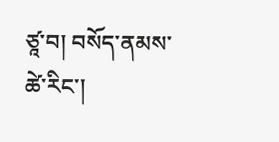ཙཱ་བ། བསོད་ནམས་ཚེ་རིང་།